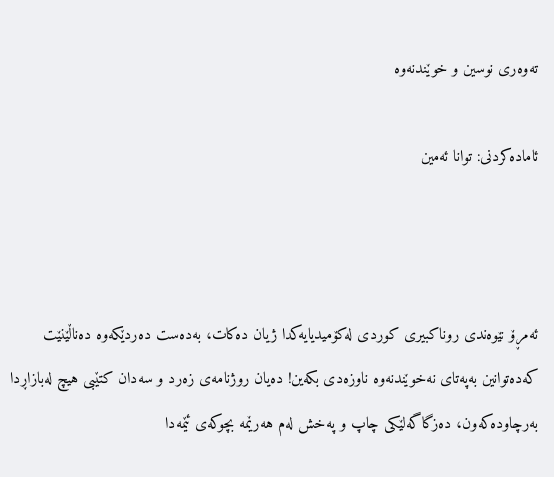ته‌وه‌رى نوسین و خوێندنه‌وه‌

ئاماده‌كردنى: توانا ئه‌مین



ئه‌مڕۆ نێوه‌ندى روناكبیرى كوردى له‌كۆمیدیایه‌كدا ژیان ده‌كات، به‌ده‌ست ده‌ردێكه‌وه‌ ده‌ناڵێنێت كه‌ده‌توانین به‌په‌تاى نه‌خوێندنه‌وه‌ ناوزه‌دى بكه‌ین! ده‌یان روژنامه‌ى زه‌رد و سه‌دان كتێبى هیچ له‌بازاڕدا به‌رچاوده‌كه‌ون، ده‌زگاگه‌لێكى چاپ و په‌خش له‌م هه‌رێمه‌ بچوكه‌ى ئێمه‌دا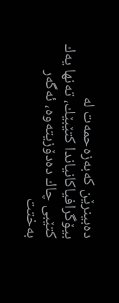ده‌بینرێن كه‌به‌زه‌حمه‌ت له‌ بیۆگرافیاكانیاندا كتێبێك، ته‌نها یه‌ك كتێبى چاك ده‌دۆزیته‌وه‌، ئه‌گه‌ر به‌ختت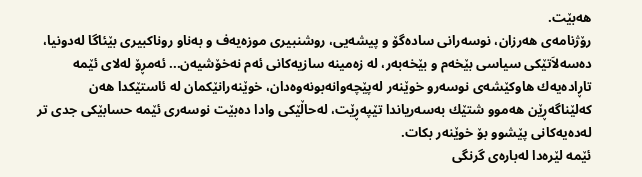هه‌بێت.
رۆژنامه‌ى هه‌رزان، نوسه‌رانى ساده‌گۆ و پیشه‌یى، روشنبیرى موزه‌یه‌ف و به‌ناو روناكبیرى بێئاگا له‌دونیا، ده‌سه‌لاَتێكى سیاسى بێخه‌م و بێخه‌به‌ر، له‌ زه‌مینه‌ سازیه‌كانى ئه‌م نه‌خۆشیه‌ن... ئه‌مڕۆ له‌لاى ئێمه‌ تاڕاده‌یه‌ك هاوكێشه‌ى نوسه‌رو خوێنه‌ر له‌پێچه‌وانه‌بونه‌وه‌دان، خوێنه‌رانێكمان له‌ ئاستێكدا هه‌ن كه‌لێناگه‌ڕێن هه‌موو شتێك به‌سه‌ریاندا تێپه‌ڕێت، له‌حاڵێكى وادا ده‌بێت نوسه‌رى ئێمه‌ حسابێكى جدى تر له‌ده‌یه‌كانى پێشوو بۆ خوێنه‌ر بكات.
ئێمه‌ لێره‌دا له‌باره‌ى گرنگى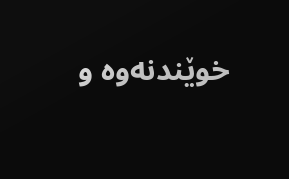خوێندنه‌وه‌ و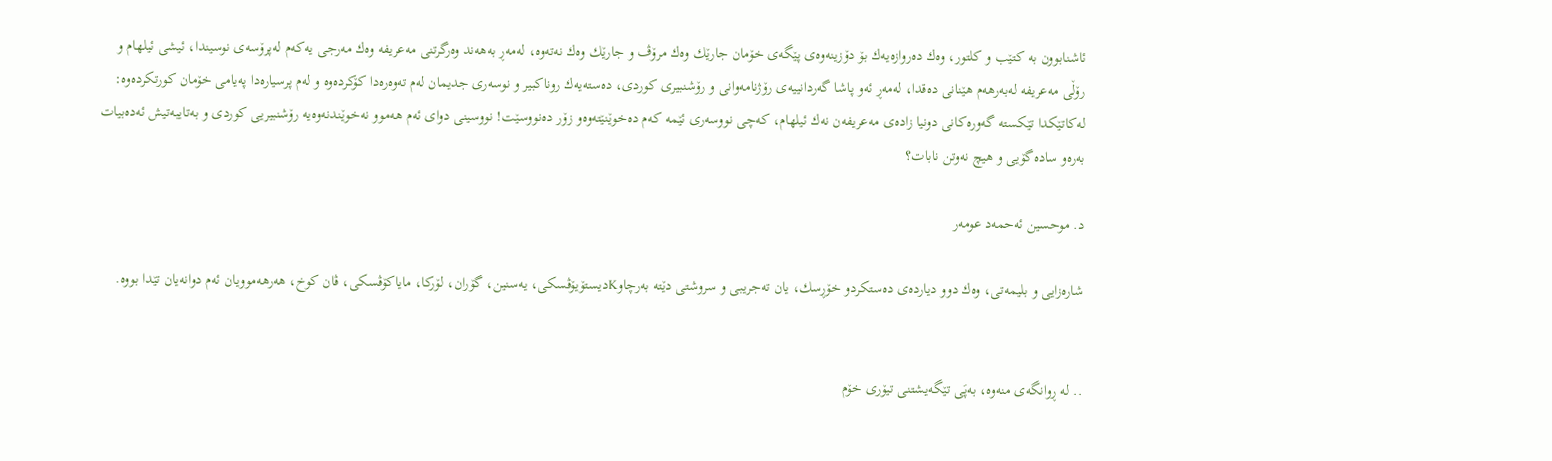ئاشنابوون به‌ كتێب و كلتور، وه‌ك ده‌روازه‌یه‌ك بۆ دۆزینه‌وه‌ى پێگه‌ى خۆمان جارێك وه‌ك مرۆڤ و جارێك وه‌ك نه‌ته‌وه‌، له‌مه‌ڕ به‌هه‌ند وه‌رگرتنى مه‌عریفه‌ وه‌ك مه‌رجى یه‌كه‌م له‌پرۆسه‌ى نوسیندا، ئیشى ئیلهام و رۆڵى مه‌عریفه‌ له‌به‌رهه‌م هێنانى ده‌قدا، له‌مه‌ڕ ئه‌و پاشا گه‌ردانییه‌ى رۆژنامه‌وانى و رۆشنبیرى كوردى، ده‌سته‌یه‌ك روناكبیر و نوسه‌رى جدیمان له‌م ته‌وه‌ره‌دا كۆكرده‌وه‌ و له‌م پرسیاره‌دا په‌یامى خۆمان كورتكرده‌وه‌:
له‌كاتێكدا تێكسته‌ گه‌وره‌كانى دونیا زاده‌ى مه‌عریفه‌ن نه‌ك ئیلهام، كه‌چى نووسه‌رى ئێمه‌ كه‌م ده‌خوێنێته‌وه‌و زۆر ده‌نووسێت! نووسینى دواى ئه‌م هه‌موو نه‌خوێندنه‌وه‌یه‌ رۆشنبیریى كوردى و به‌تایبه‌تیش ئه‌ده‌بیات به‌ره‌و ساده‌گۆیى و هیچ نه‌وتن نابات؟

د. موحسین ئه‌حمه‌د عومه‌ر

شاره‌زایى و بلیمه‌تى، وه‌ك دوو دیارده‌ى ده‌ستكردو خۆڕسك، یان ته‌جریبى و سروشتى دێته‌ به‌رچاوKدیستۆیۆڤسكى، یه‌سنین، گۆران، لۆركا، مایاكۆڤسكى، ڤان كوخ، هه‌رهه‌موویان ئه‌م دوانه‌یان تێدا بووه‌.


.. له‌ ڕوانگه‌ى منه‌وه‌، به‌پَى تێگه‌یشتنى تیۆرى خۆم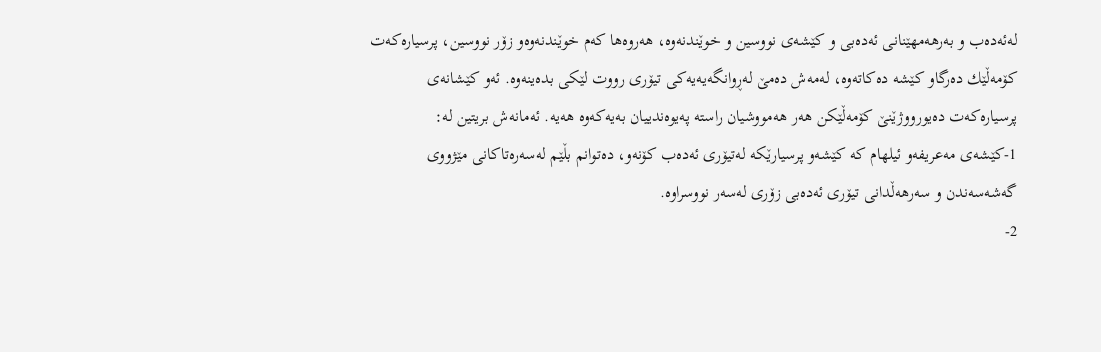له‌ئه‌ده‌ب و به‌رهه‌مهێنانى ئه‌ده‌بى و كێشه‌ى نووسین و خوێندنه‌وه‌، هه‌روه‌ها كه‌م خوێندنه‌وه‌و زۆر نووسین، پرسیاره‌كه‌ت كۆمه‌ڵێك ده‌رگاو كێشه‌ ده‌كاته‌وه‌، له‌مه‌ش ده‌مێ له‌ڕوانگه‌یه‌یه‌كى تیۆرى رووت لێكى بده‌ینه‌وه‌. ئه‌و كێشانه‌ى پرسیاره‌كه‌ت ده‌یورووژێنێ كۆمه‌ڵێكن هه‌ر هه‌مووشیان راسته‌ په‌یوه‌ندییان به‌یه‌كه‌وه‌ هه‌یه‌. ئه‌مانه‌ش بریتین له‌:
1-كێشه‌ى مه‌عریفه‌و ئیلهام كه‌ كێشه‌و پرسیارێكه‌ له‌تیۆرى ئه‌ده‌ب كۆنه‌و، ده‌توانم بڵێم له‌سه‌ره‌تاكانى مێژووى گه‌شه‌سه‌ندن و سه‌رهه‌ڵدانى تیۆرى ئه‌ده‌بى زۆرى له‌سه‌ر نووسراوه‌.
2-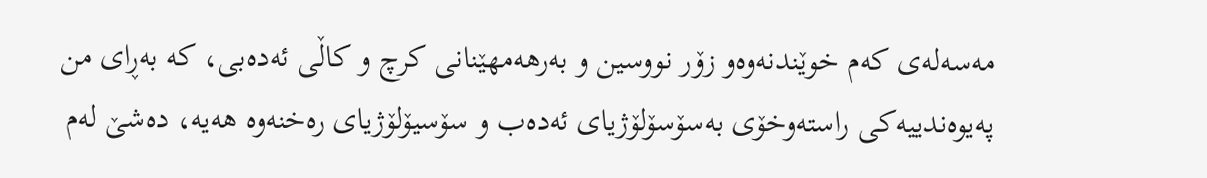مه‌سه‌له‌ى كه‌م خوێندنه‌وه‌و زۆر نووسین و به‌رهه‌مهێنانى كرچ و كاڵى ئه‌ده‌بى، كه‌ به‌ڕاى من په‌یوه‌ندییه‌كى راسته‌وخۆى به‌سۆسۆلۆژیاى ئه‌ده‌ب و سۆسیۆلۆژیاى ره‌خنه‌وه‌ هه‌یه‌، ده‌شێ له‌م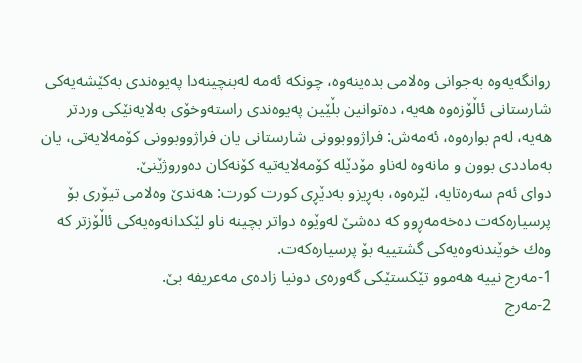روانگه‌یه‌وه‌ به‌جوانى وه‌لامى بده‌ینه‌وه‌، چونكه‌ ئه‌مه‌ له‌بنچینه‌دا په‌یوه‌ندى به‌كێشه‌یه‌كى شارستانى ئاڵۆزه‌وه‌ هه‌یه‌، ده‌توانین بڵێین په‌یوه‌ندى راسته‌وخۆى به‌لایه‌نێكى وردتر هه‌یه‌، له‌م بواره‌وه‌، ئه‌مه‌ش: فراژووبوونى شارستانى یان فراژووبوونى كۆمه‌لایه‌تى، یان به‌ماددى بوون و مانه‌وه‌ له‌ناو مۆدێله‌ كۆمه‌لایه‌تیه‌ كۆنه‌كان ده‌وروژێنێ.
دواى ئه‌م سه‌ره‌تایه‌، لێره‌وه‌، به‌ڕیزو به‌دێڕى كورت كورت: هه‌ندێ وه‌لامى تیۆرى بۆ پرسیاره‌كه‌ت ده‌خه‌مه‌ڕوو كه‌ ده‌شێ له‌وێوه‌ دواتر بچینه‌ ناو لێكدانه‌وه‌یه‌كى ئاڵۆزتر كه‌ وه‌ك خوێندنه‌وه‌یه‌كى گشتییه‌ بۆ پرسیاره‌كه‌ت.
1-مه‌رج نییه‌ هه‌موو تێكستێكى گه‌وره‌ى دونیا زاده‌ى مه‌عریفه‌ بێ.
2-مه‌رج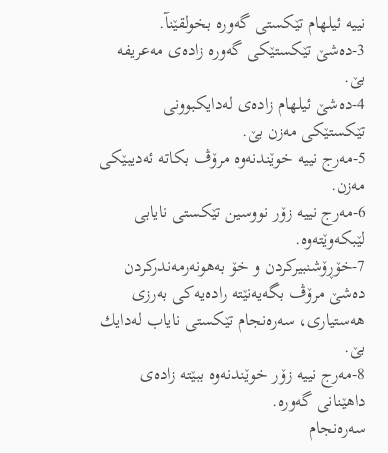نییه‌ ئیلهام تێكستى گه‌وره‌ بخولقێنآ.
3-ده‌شێ تێكستێكى گه‌وره‌ زاده‌ى مه‌عریفه‌ بێ.
4-ده‌شێ ئیلهام زاده‌ى له‌دایكبوونى تێكستێكى مه‌زن بێ.
5-مه‌رج نییه‌ خوێندنه‌وه‌ مرۆڤ بكاته‌ ئه‌دیبێكى مه‌زن.
6-مه‌رج نییه‌ زۆر نووسین تێكستى نایابى لێبكه‌وێته‌وه‌.
7-خۆڕۆشنبیركردن و خۆ به‌هونه‌رمه‌ندركردن ده‌شێ مرۆڤ بگه‌یه‌نێته‌ راده‌یه‌كى به‌رزى هه‌ستیارى، سه‌ره‌نجام تێكستى نایاب له‌دایك بێ.
8-مه‌رج نییه‌ زۆر خوێندنه‌وه‌ ببێته‌ زاده‌ى داهێنانى گه‌وره‌.
سه‌ره‌نجام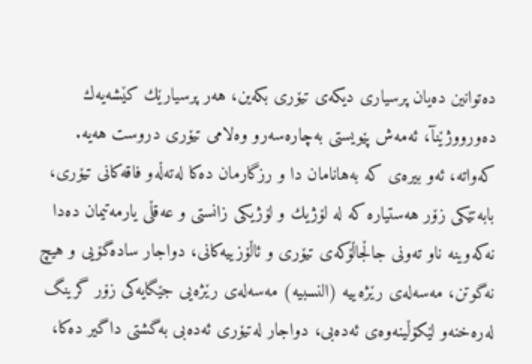ده‌توانین ده‌یان پرسیارى دیكه‌ى تیۆرى بكه‌ین، هه‌ر پرسیارێك كێشه‌یه‌ك ده‌ورووژێنآ، ئه‌مه‌ش پێویستى به‌چاره‌سه‌رو وه‌لامى تیۆرى دروست هه‌یه‌.
كه‌واته‌، ئه‌و بیره‌ى كه‌ به‌هانامان دا و رزگارمان ده‌كا له‌ته‌ڵه‌و فاقه‌كانى تیۆرى، بابه‌تێكى زۆر هه‌ستیاره‌ كه‌ له‌ لۆژیك و لۆژیكى زانستى و عه‌قڵى یارمه‌تیمان ده‌دا نه‌كه‌وینه‌ ناو ته‌ونى جاڵجاڵۆكه‌ى تیۆرى و ئاڵۆزییه‌كانى، دواجار ساده‌گۆیى و هیچ نه‌گوتن، مه‌سه‌له‌ى رێژه‌ییه‌ (النسبیه‌) مه‌سه‌له‌ى رێژه‌یى جێگایه‌كى زۆر گرینگ له‌ره‌خنه‌و لێكۆڵینه‌وه‌ى ئه‌ده‌بى، دواجار له‌تیۆرى ئه‌ده‌بى به‌گشتى داگیر ده‌كا،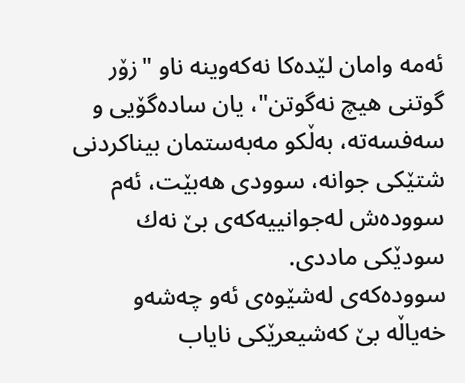ئه‌مه‌ وامان لێده‌كا نه‌كه‌وینه‌ ناو "زۆر گوتنى هیچ نه‌گوتن"، یان ساده‌گۆیى و سه‌فسه‌ته‌، به‌ڵکو مه‌به‌ستمان بیناكردنى شتێكى جوانه‌، سوودى هه‌بێت، ئه‌م سووده‌ش له‌جوانییه‌كه‌ى بێ نه‌ك سودێكى ماددى.
سووده‌كه‌ى له‌شێوه‌ى ئه‌و چه‌شه‌و خه‌یاڵه‌ بێ كه‌شیعرێكى نایاب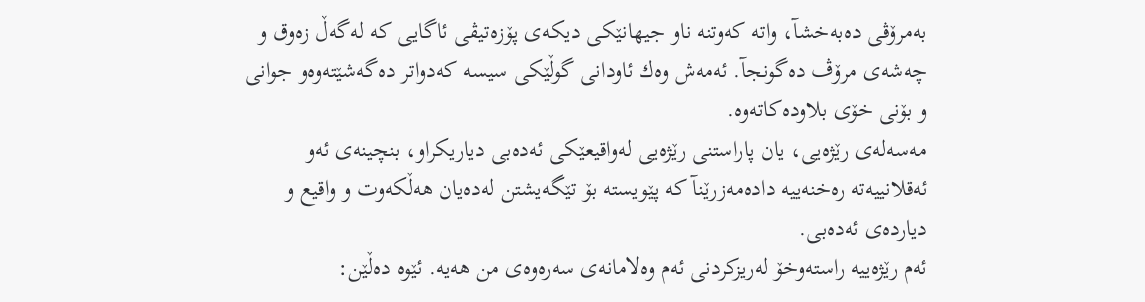به‌مرۆڤى ده‌به‌خشآ، واته‌ كه‌وتنه‌ ناو جیهانێكى دیكه‌ى پۆزه‌تیڤى ئاگایى كه‌ له‌گه‌ڵ زه‌وق و چه‌شه‌ى مرۆڤ ده‌گونجآ. ئه‌مه‌ش وه‌ك ئاودانى گوڵێكى سیسه‌ كه‌دواتر ده‌گه‌شێته‌وه‌و جوانى و بۆنى خۆى بلاوده‌كاته‌وه‌.
مه‌سه‌له‌ى رێژه‌یى، یان پاراستنى رێژه‌یى له‌واقیعێكى ئه‌ده‌بى دیاریكراو، بنچینه‌ى ئه‌و ئه‌قلانییه‌ته‌ ره‌خنه‌ییه‌ داده‌مه‌زرێنآ كه‌ پێویسته‌ بۆ تێگه‌یشتن له‌ده‌یان هه‌ڵكه‌وت و واقیع و دیارده‌ى ئه‌ده‌بى.
ئه‌م رێژه‌ییه‌ راسته‌وخۆ له‌ریزكردنى ئه‌م وه‌لامانه‌ى سه‌ره‌وه‌ى من هه‌یه‌. ئێوه‌ ده‌ڵێن: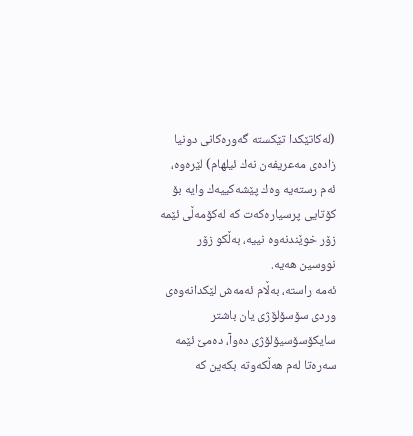(له‌كاتێكدا تێكسته‌ گه‌وره‌كانى دونیا زاده‌ى مه‌عریفه‌ن نه‌ك ئیلهام) لێره‌وه‌، ئه‌م رسته‌یه‌ وه‌ك پێشه‌كییه‌ك وایه‌ بۆ كۆتایى پرسیاره‌كه‌ت كه‌ له‌كۆمه‌ڵى ئێمه‌ زۆر خوێندنه‌وه‌ نییه‌، به‌ڵکو زۆر نووسین هه‌یه‌.
ئه‌مه‌ راسته‌، به‌ڵام ئه‌مه‌ش لێكدانه‌وه‌ى وردى سۆسۆلۆژى یان باشتر سایكۆسۆسیۆلۆژى ده‌وآ، ده‌مێ ئێمه‌ سه‌ره‌تا له‌م هه‌ڵكه‌وته‌ بكه‌ین كه‌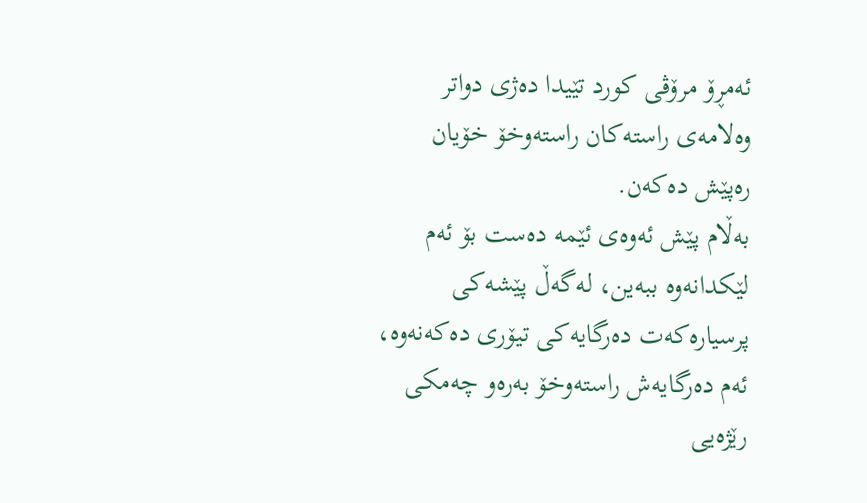ئه‌مڕۆ مرۆڤى كورد تێیدا ده‌ژى دواتر وه‌لامه‌ى راسته‌كان راسته‌وخۆ خۆیان ره‌پێش ده‌كه‌ن.
به‌ڵام پێش ئه‌وه‌ى ئێمه‌ ده‌ست بۆ ئه‌م لێكدانه‌وه‌ ببه‌ین، له‌گه‌ڵ پێشه‌كى پرسیاره‌كه‌ت ده‌رگایه‌كى تیۆرى ده‌كه‌نه‌وه‌، ئه‌م ده‌رگایه‌ش راسته‌وخۆ به‌ره‌و چه‌مكى رێژه‌یى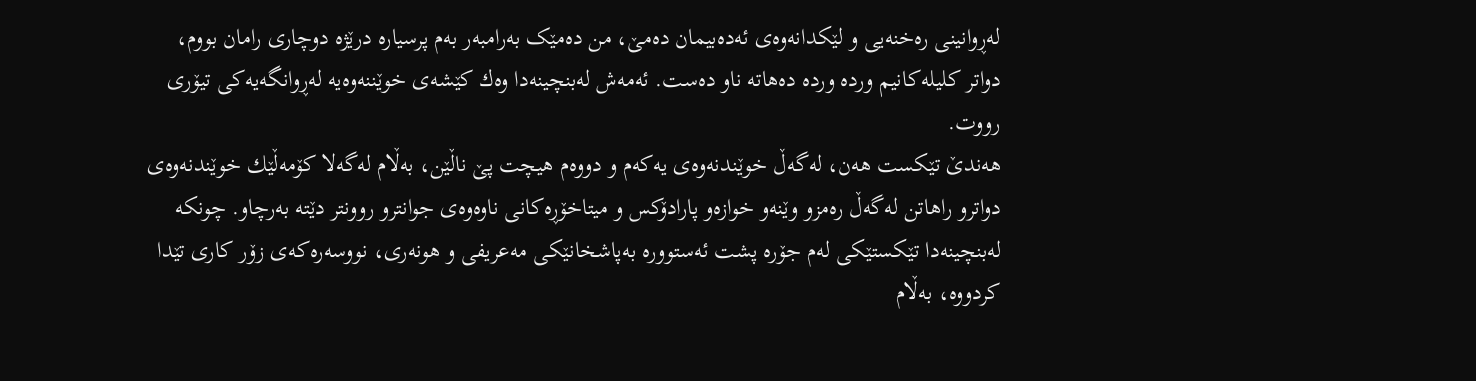له‌ڕوانینى ره‌خنه‌یى و لێكدانه‌وه‌ى ئه‌ده‌بیمان ده‌مێ، من ده‌مێک به‌رامبه‌ر به‌م پرسیاره‌ درێژه‌ دوچارى رامان بووم، دواتر كلیله‌كانیم ورده‌ ورده‌ ده‌هاته‌ ناو ده‌ست. ئه‌مه‌ش له‌بنچینه‌دا وه‌ك كێشه‌ى خوێننه‌وه‌یه‌ له‌ڕوانگه‌یه‌كى تیۆرى رووت.
هه‌ندێ تێكست هه‌ن، له‌گه‌ڵ خوێندنه‌وه‌ى یه‌كه‌م و دووه‌م هیچت پێ ناڵێن، به‌ڵام له‌گه‌لا كۆمه‌ڵێك خوێندنه‌وه‌ى دواترو راهاتن له‌گه‌ڵ ره‌مزو وێنه‌و خوازه‌و پارادۆكس و میتاخۆڕه‌كانى ناوه‌وه‌ى جوانترو روونتر دێته‌ به‌رچاو. چونكه‌ له‌بنچینه‌دا تێكستێكى له‌م جۆره‌ پشت ئه‌ستووره‌ به‌پاشخانێكى مه‌عریفى و هونه‌رى، نووسه‌ره‌كه‌ى زۆر كارى تێدا كردووه‌، به‌ڵام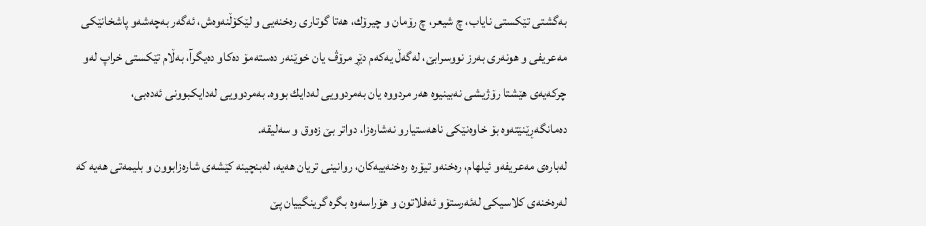به‌گشتى تێكستى نایاب، چ شیعر، چ رۆمان و چیرۆك، هه‌تا گوتارى ره‌خنه‌یى و لێكۆڵنه‌وه‌ش، ئه‌گه‌ر به‌چه‌شه‌و پاشخانێكى مه‌عریفى و هونه‌رى به‌رز نووسرابێ، له‌گه‌ڵ یه‌كه‌م دێڕ مرۆڤ یان خوێنه‌ر ده‌سته‌مۆ ده‌كاو ده‌یگرآ، به‌ڵام تێكستى خراپ له‌و چركه‌یه‌ى هێشتا رۆژیشى نه‌بینیوه‌ هه‌ر مردووه‌ یان به‌مردوویى له‌دایك بووه‌. به‌مردوویى له‌دایكبوونى ئه‌ده‌بى، ده‌مانگه‌ڕێنێته‌وه‌ بۆ خاوه‌نێكى ناهه‌ستیارو نه‌شاره‌زا، دواتر بێ زه‌وق و سه‌لیقه‌.
له‌باره‌ى مه‌عریفه‌و ئیلهام، ره‌خنه‌و تیۆره‌ ره‌خنه‌ییه‌كان، روانینى تریان هه‌یه‌، له‌بنچینه‌ كێشه‌ى شاره‌زابوون و بلیمه‌تى هه‌یه‌ كه‌ له‌ره‌خنه‌ى كلاسیكى له‌ئه‌رستۆو ئه‌فلاتون و هۆراسه‌وه‌ بگره‌ گرینگییان پێ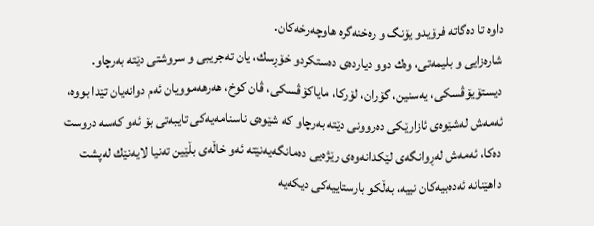داوه‌ تا ده‌گاته‌ فرۆیدو یۆنگ و ره‌خنه‌گره‌ هاوچه‌رخه‌كان.
شاره‌زایى و بلیمه‌تى، وه‌ك دوو دیارده‌ى ده‌ستكردو خۆڕسك، یان ته‌جریبى و سروشتى دێته‌ به‌رچاو. دیستۆیۆڤسكى، یه‌سنین، گۆران، لۆركا، مایاكۆڤسكى، ڤان كوخ، هه‌رهه‌موویان ئه‌م دوانه‌یان تێدا بووه‌، ئه‌مه‌ش له‌شێوه‌ى ئازارێكى ده‌روونى دێته‌ به‌رچاو كه‌ شێوه‌ى ناسنامه‌یه‌كى تایبه‌تى بۆ ئه‌و كه‌سه‌ دروست ده‌كا، ئه‌مه‌ش له‌ڕوانگه‌ى لێكدانه‌وه‌ى رێژه‌یى ده‌مانگه‌یه‌نێته‌ ئه‌و خاڵه‌ى بڵێین ته‌نیا لایه‌نێك له‌پشت داهێنانه‌ ئه‌ده‌بیه‌كان نییه‌، به‌ڵکو بارستاییه‌كى دیكه‌یه‌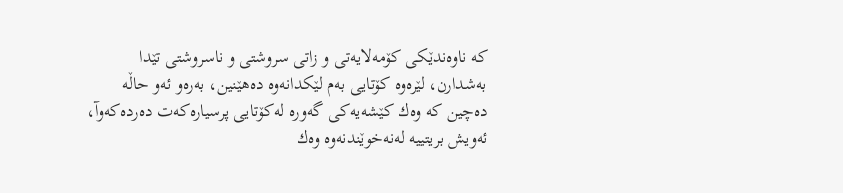كه‌ ناوه‌ندێكى كۆمه‌لایه‌تى و زاتى سروشتى و ناسروشتى تێدا به‌شدارن، لێره‌وه‌ كۆتایى به‌م لێكدانه‌وه‌ ده‌هێنین، به‌ره‌و ئه‌و حاڵه‌ ده‌چین كه‌ وه‌ك كێشه‌یه‌كى گه‌وره‌ له‌كۆتایى پرسیاره‌كه‌ت ده‌رده‌كه‌وآ، ئه‌ویش بریتییه‌ له‌نه‌خوێندنه‌وه‌ وه‌ك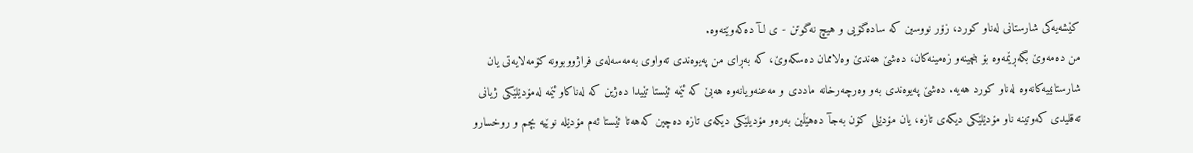كێشه‌یه‌كى شارستانى له‌ناو كورد، زۆر نووسین كه‌ ساده‌گۆیى و هیچ نه‌گوتن - ى لـآ ده‌كه‌وێته‌وه‌.
من ده‌مه‌وێ بگه‌ڕێمه‌وه‌ بۆ بنچینه‌و زه‌مینه‌كان، ده‌شێ هه‌ندێ وه‌لاممان ده‌سكه‌وێ، كه‌ به‌ڕاى من په‌یوه‌ندى ته‌واوى به‌مه‌سه‌له‌ى فراژووبوونه‌ كۆمه‌لایه‌تى یان شارستانییه‌كانه‌وه‌ له‌ناو كورد هه‌یه‌. ده‌شێ په‌یوه‌ندى به‌و وه‌رچه‌رخانه‌ ماددى و مه‌عنه‌ویانه‌وه‌ هه‌بێ كه‌ ئێمه‌ ئێستا تێیدا ده‌ژین كه‌ له‌ناكاو ئێمه‌ له‌مۆدێلێكى ژیانى ته‌قلیدى كه‌وتینه‌ ناو مۆدێلێكى دیكه‌ى تازه‌، یان مۆدێلى كۆن به‌جآ ده‌هێڵین به‌ره‌و مۆدیلێكى دیكه‌ى تازه‌ ده‌چین كه‌هه‌تا ئێستا ئه‌م مۆدێله‌ نوێیه‌ بچم و روخسارو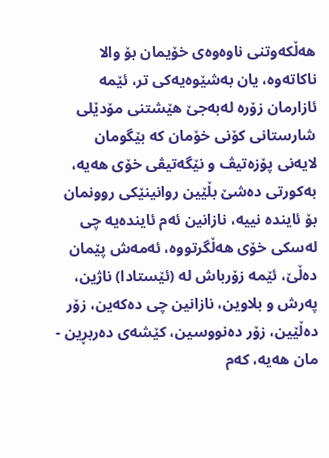هه‌ڵكه‌وتنى ناوه‌وه‌ى خۆیمان بۆ والا ناكاته‌وه‌، یان به‌شێوه‌یه‌كى تر، ئێمه‌ ئازارمان زۆره‌ له‌به‌جێ هێشتنى مۆدێلى شارستانى كۆنى خۆمان كه‌ بێگومان لایه‌نى پۆزه‌تیڤ و نێگه‌تیڤى خۆى هه‌یه‌، به‌كورتى ده‌شێ بڵێین روانینێكى روونمان بۆ ئاینده‌ نییه‌، نازانین ئه‌م ئاینده‌یه‌ چى له‌سكى خۆى هه‌ڵگرتووه‌، ئه‌مه‌ش پێمان ده‌ڵێ، ئێمه‌ زۆرباش له‌ (ئێستادا) ناژین، په‌رش و بلاوین، نازانین چى ده‌كه‌ین، زۆر ده‌ڵێین، زۆر ده‌نووسین، كێشه‌ى ده‌ربڕین - مان هه‌یه‌، كه‌م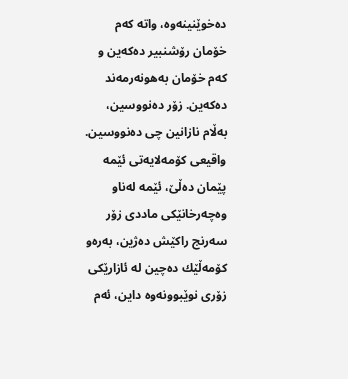ده‌خوێنینه‌وه‌، واته‌ كه‌م خۆمان رۆشنبیر ده‌كه‌ین و كه‌م خۆمان به‌هونه‌رمه‌ند ده‌كه‌ین. زۆر ده‌نووسین، به‌ڵام نازانین چى ده‌نووسین. واقیعى كۆمه‌لایه‌تى ئێمه‌ پێمان ده‌ڵێ، ئێمه‌ له‌ناو وه‌چه‌رخانێكى ماددى زۆر سه‌رنج راكێش ده‌ژین، به‌ره‌و كۆمه‌ڵێك ده‌چین له‌ ئازارێكى زۆرى نوێبوونه‌وه‌ داین، ئه‌م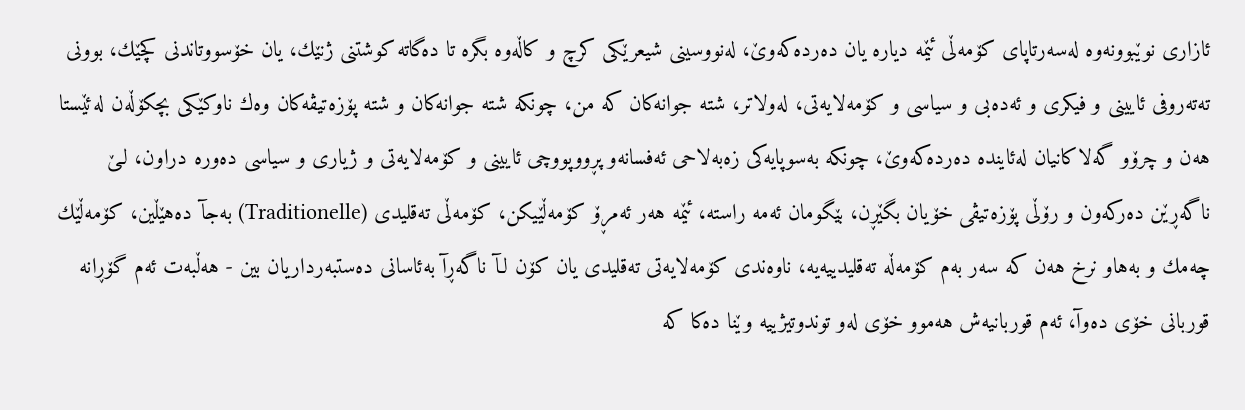ئازارى نوێبوونه‌وه‌ له‌سه‌رتاپاى كۆمه‌ڵى ئێمه‌ دیاره‌ یان ده‌رده‌كه‌وێ، له‌نووسینى شیعرێكى كرچ و كاڵه‌وه‌ بگره‌ تا ده‌گاته‌ كوشتنى ژنێك، یان خۆسووتاندنى كچێك، بوونى ته‌ته‌روفى ئایینى و فیكرى و ئه‌ده‌بى و سیاسى و كۆمه‌لایه‌تى، له‌ولاتر، شته‌ جوانه‌كان كه‌ من، چونكه‌ شته‌ جوانه‌كان و شته‌ پۆزه‌تیڤه‌كان وه‌ك ناوكێكى بچكۆڵه‌ن له‌ئێستا هه‌ن و چرۆو گه‌لاكانیان له‌ئاینده‌ ده‌رده‌كه‌وێ، چونكه‌ به‌سوپایه‌كى زه‌به‌لاحى ئه‌فسانه‌و پڕووپووچى ئایینى و كۆمه‌لایه‌تى و ژیارى و سیاسى ده‌وره‌ دراون، لـێ ناگه‌ڕێن ده‌ركه‌ون و رۆڵى پۆزه‌تیڤى خۆیان بگێڕن، بێگومان ئه‌مه‌ راسته‌، ئێمه‌ هه‌ر ئه‌مڕۆ كۆمه‌ڵێیكن، كۆمه‌ڵى ته‌قلیدى (Traditionelle) به‌جآ ده‌هێڵین، كۆمه‌ڵێك چه‌مك و به‌هاو نرخ هه‌ن كه‌ سه‌ر به‌م كۆمه‌ڵه‌ ته‌قلیدییه‌یه‌، ناوه‌ندى كۆمه‌لایه‌تى ته‌قلیدى یان كۆن لـآ ناگه‌ڕآ به‌ئاسانى ده‌ستبه‌رداریان بین - هه‌ڵبه‌ت ئه‌م گۆڕانه‌ قوربانى خۆى ده‌وآ، ئه‌م قوربانیه‌ش هه‌موو خۆى له‌و توندوتیژییه‌ وێنا ده‌كا كه‌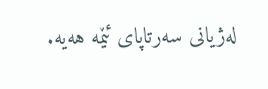له‌ژیانى سه‌رتاپاى ئێمه‌ هه‌یه‌.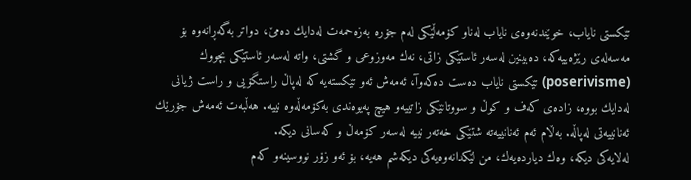تێكستى نایاب، خوێندنه‌وه‌ى نایاب له‌ناو كۆمه‌ڵێكى له‌م جۆره‌ به‌زه‌حمه‌ت له‌دایك ده‌مێ، دواتر به‌گه‌ڕانه‌وه‌ بۆ مه‌سه‌له‌ى رێژه‌ییه‌كه‌، ده‌بینین له‌سه‌ر ئاستێكى زاتى، نه‌ك مه‌وزوعى و گشتى، واته‌ له‌سه‌ر ئاستێكى بچووك (poserivisme) تێكستى نایاب ده‌ست ده‌كه‌وآ، ئه‌مه‌ش ئه‌و تێكسته‌یه‌ كه‌ له‌پاڵ راستگۆیى و راست ژیانى له‌دایك بووه‌، زاده‌ى كه‌ف و كوڵ و سووتانێكى زاتییه‌و هیچ په‌یوه‌ندى به‌كۆمه‌ڵه‌وه‌ نییه‌. هه‌ڵبه‌ت ئه‌مه‌ش جۆرێك ئه‌نانییه‌تى له‌پاڵه‌. به‌ڵام ئه‌م ئه‌نانییه‌ته‌ شتێكى خه‌ته‌ر نییه‌ له‌سه‌ر كۆمه‌ڵ و كه‌سانى دیكه‌.
له‌لایه‌كى دیكه‌، وه‌ك دیارده‌یه‌ك، من لێكدانه‌وه‌یه‌كى دیكه‌شم هه‌یه‌، بۆ ئه‌و زۆر نووسینه‌و كه‌م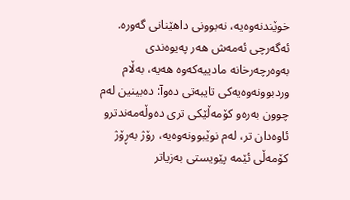خوێندنه‌وه‌یه‌، نه‌بوونى داهێنانى گه‌وره‌. ئه‌گه‌رچى ئه‌مه‌ش هه‌ر په‌یوه‌ندى به‌وه‌رچه‌رخانه‌ مادییه‌كه‌وه‌ هه‌یه‌، به‌ڵام وردبوونه‌وه‌یه‌كى تایبه‌تى ده‌وآ: ده‌بینین له‌م چوون به‌ره‌و كۆمه‌ڵێكى ترى ده‌وڵه‌مه‌ندترو ئاوه‌دان تر، له‌م نوێبوونه‌وه‌یه‌، رۆژ به‌ڕۆژ كۆمه‌ڵى ئێمه‌ پێویستى به‌زیاتر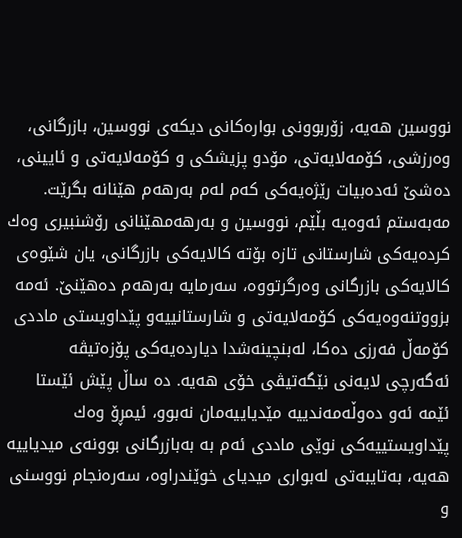نووسین هه‌یه‌، زۆربوونى بواره‌كانى دیكه‌ى نووسین، بازرگانى، وه‌رزشى، كۆمه‌لایه‌تى، مۆدو پزیشكى و كۆمه‌لایه‌تى و ئایینى، ده‌شێ ئه‌ده‌بیات رێژه‌یه‌كى كه‌م له‌م به‌رهه‌م هێنانه‌ بگرێت. مه‌به‌ستم ئه‌وه‌یه‌ بڵێم، نووسین و به‌رهه‌مهێنانى رۆشنبیرى وه‌ك كرده‌یه‌كى شارستانى تازه‌ بۆته‌ كالایه‌كى بازرگانى، یان شێوه‌ى كالایه‌كى بازرگانى وه‌رگرتووه‌، سه‌رمایه‌ به‌رهه‌م ده‌هێنێ. ئه‌مه‌ بزووتنه‌وه‌یه‌كى كۆمه‌لایه‌تى و شارستانییه‌و پێداویستى ماددى كۆمه‌ڵ فه‌رزى ده‌كا، له‌بنچینه‌شدا دیارده‌یه‌كى پۆزه‌تیڤه‌ ئه‌گه‌رچى لایه‌نى نێگه‌تیڤى خۆى هه‌یه‌. ده‌ ساڵ پێش ئێستا ئێمه‌ ئه‌و ده‌وڵه‌مه‌ندییه‌ مێدیاییه‌مان نه‌بوو، ئیمڕۆ وه‌ك پێداویستییه‌كى نوێى ماددى ئه‌م به‌ به‌بازرگانى بوونه‌ى میدیاییه‌ هه‌یه‌، به‌تایبه‌تى له‌بوارى میدیاى خوێندراوه‌، سه‌ره‌نجام نووسنی و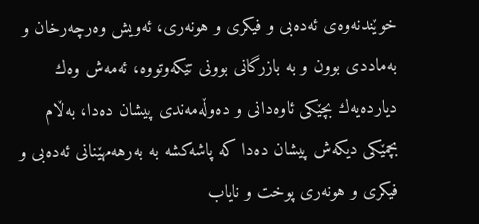خوێندنه‌وه‌ى ئه‌ده‌بى و فیكرى و هونه‌رى، ئه‌ویش وه‌رچه‌رخان و به‌ماددى بوون و به‌ بازرگانى بوونى تێكه‌وتووه‌، ئه‌مه‌ش وه‌ك دیارده‌یه‌ك بچێكى ئاوه‌دانى و ده‌وڵه‌مه‌ندى پیشان ده‌دا، به‌ڵام بچمێكى دیكه‌ش پیشان ده‌دا كه‌ پاشه‌كشه‌ به‌ به‌رهه‌مهێنانى ئه‌ده‌بى و فیكرى و هونه‌رى پوخت و نایاب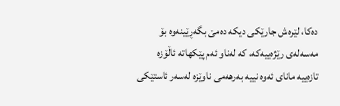ده‌كا، لێره‌ش جارێكى دیكه‌ ده‌مێ بگه‌ڕێینه‌وه‌ بۆ مه‌سه‌له‌ى رێژه‌ییه‌كه‌، كه‌ له‌ناو ئه‌م پێكهاته‌ ئاڵۆزه‌ تازه‌ییه‌ ماناى ئه‌وه‌ نییه‌ به‌رهه‌مى ناوێزه‌ له‌سه‌ر ئاستێكى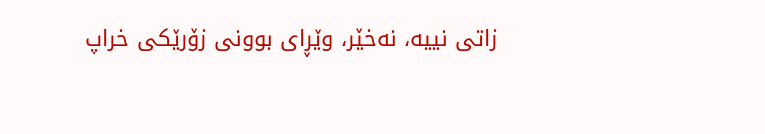زاتى نییه‌، نه‌خێر، وێڕاى بوونى زۆرێكى خراپ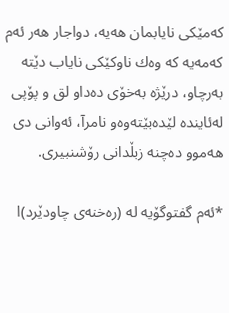كه‌مێكى نایابمان هه‌یه‌، دواجار هه‌ر ئه‌م كه‌مه‌یه‌ كه‌ وه‌ك ناوكێكى نایاب دێته‌ به‌رچاو، درێژه‌ به‌خۆى ده‌داو لق و پۆپى له‌ئاینده‌ لێده‌بێته‌وه‌و نامرآ، ئه‌وانى دى هه‌موو ده‌چنه‌ زبڵدانى رۆشنبیرى.

*ئه‌م گفتوگۆیه‌ له‌ (ره‌خنه‌ى چاودێرد)ا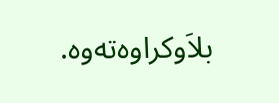بلاَوكراوه‌ته‌وه‌.